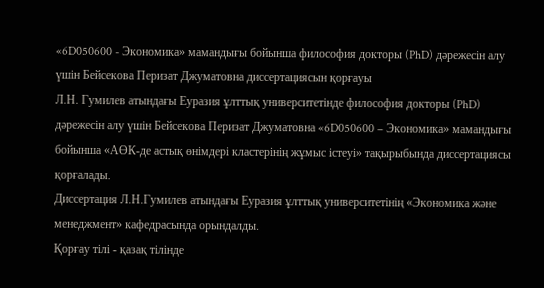«6D050600 - Экономика» мамандығы бойынша философия докторы (PhD) дәрежесін алу үшін Бейсекова Перизат Джуматовна диссертациясын қорғауы
Л.Н. Гумилев атындағы Еуразия ұлттық университетінде философия докторы (PhD) дәрежесін алу үшін Бейсекова Перизат Джуматовна «6D050600 – Экономика» мамандығы бойынша «АӨК-де астық өнімдері кластерінің жұмыс істеуі» тақырыбында диссертациясы қорғалады.
Диссертация Л.Н.Гумилев атындағы Еуразия ұлттық университетінің «Экономика және менеджмент» кафедрасында орындалды.
Қорғау тілі - қазақ тілінде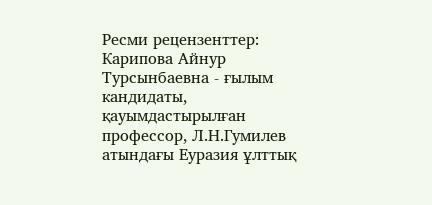Ресми рецензенттер:
Карипова Айнур Турсынбаевна - ғылым кандидаты, қауымдастырылған профессор, Л.Н.Гумилев атындағы Еуразия ұлттық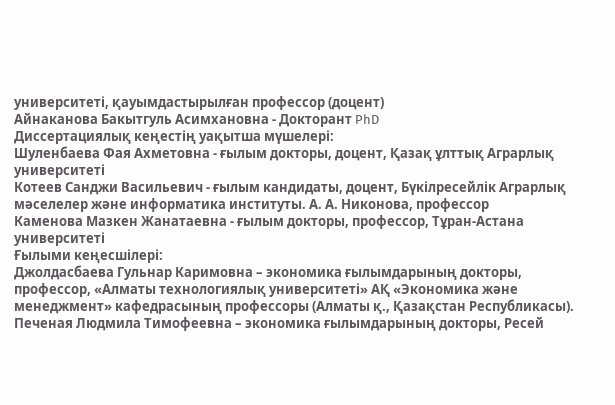университеті, қауымдастырылған профессор (доцент)
Айнаканова Бакытгуль Асимхановна - Докторант PhD
Диссертациялық кеңестің уақытша мүшелері:
Шуленбаева Фая Ахметовна - ғылым докторы, доцент, Қазақ ұлттық Аграрлық университеті
Котеев Санджи Васильевич - ғылым кандидаты, доцент, Бүкілресейлік Аграрлық мәселелер және информатика институты. А. А. Никонова, профессор
Каменова Мазкен Жанатаевна - ғылым докторы, профессор, Тұран-Астана университеті
Ғылыми кеңесшілері:
Джолдасбаева Гульнар Каримовна – экономика ғылымдарының докторы, профессор, «Алматы технологиялық университеті» АҚ «Экономика және менеджмент» кафедрасының профессоры (Алматы қ., Қазақстан Республикасы).
Печеная Людмила Тимофеевна – экономика ғылымдарының докторы, Ресей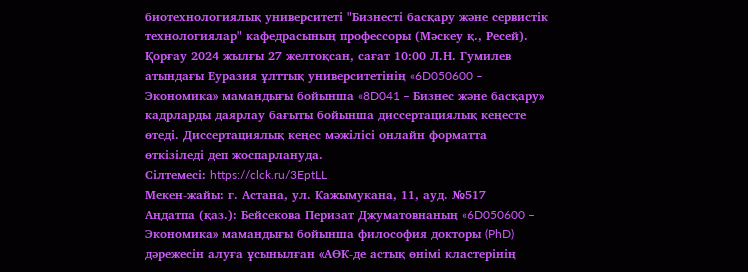биотехнологиялық университеті "Бизнесті басқару және сервистік технологиялар" кафедрасының профессоры (Мәскеу қ., Ресей).
Қорғау 2024 жылғы 27 желтоқсан, сағат 10:00 Л.Н. Гумилев атындағы Еуразия ұлттық университетінің «6D050600 – Экономика» мамандығы бойынша «8D041 – Бизнес және басқару» кадрларды даярлау бағыты бойынша диссертациялық кеңесте өтеді. Диссертациялық кеңес мәжілісі онлайн форматта өткізіледі деп жоспарлануда.
Сілтемесі: https://clck.ru/3EptLL
Мекен-жайы: г. Астана, ул. Кажымукана, 11, ауд. №517
Аңдатпа (қаз.): Бейсекова Перизат Джуматовнаның «6D050600 – Экономика» мамандығы бойынша философия докторы (PhD) дәрежесін алуға ұсынылған «АӨК-де астық өнімі кластерінің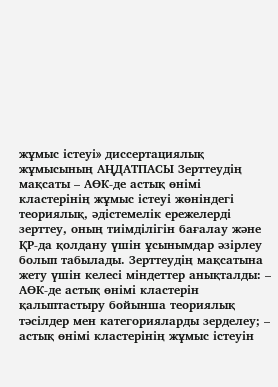жұмыс істеуі» диссертациялық жұмысының АҢДАТПАСЫ Зерттеудің мақсаты – АӨК-де астық өнімі кластерінің жұмыс істеуі жөніндегі теориялық, әдістемелік ережелерді зерттеу, оның тиімділігін бағалау және ҚР-да қолдану үшін ұсынымдар әзірлеу болып табылады. Зерттеудің мақсатына жету үшін келесі міндеттер анықталды: – АӨК-де астық өнімі кластерін қалыптастыру бойынша теориялық тәсілдер мен категорияларды зерделеу; – астық өнімі кластерінің жұмыс істеуін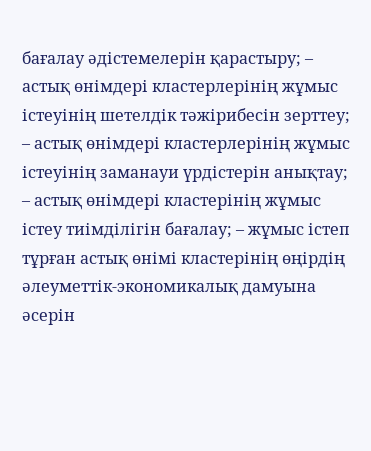бағалау әдістемелерін қарастыру; – астық өнімдері кластерлерінің жұмыс істеуінің шетелдік тәжірибесін зерттеу; – астық өнімдері кластерлерінің жұмыс істеуінің заманауи үрдістерін анықтау; – астық өнімдері кластерінің жұмыс істеу тиімділігін бағалау; – жұмыс істеп тұрған астық өнімі кластерінің өңірдің әлеуметтік-экономикалық дамуына әсерін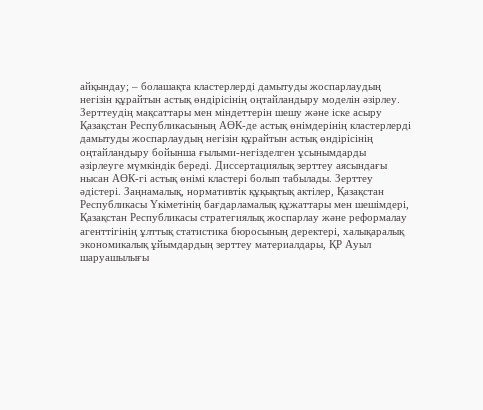айқындау; – болашақта кластерлерді дамытуды жоспарлаудың негізін құрайтын астық өндірісінің оңтайландыру моделін әзірлеу. Зерттеудің мақсаттары мен міндеттерін шешу және іске асыру Қазақстан Республикасының АӨК-де астық өнімдерінің кластерлерді дамытуды жоспарлаудың негізін құрайтын астық өндірісінің оңтайландыру бойынша ғылыми-негізделген ұсынымдарды әзірлеуге мүмкіндік береді. Диссертациялық зерттеу аясындағы нысан АӨК-гі астық өнімі кластері болып табылады. Зерттеу әдістері. Заңнамалық, нормативтік құқықтық актілер, Қазақстан Республикасы Үкіметінің бағдарламалық құжаттары мен шешімдері, Қазақстан Республикасы стратегиялық жоспарлау және реформалау агенттігінің ұлттық статистика бюросының деректері, халықаралық экономикалық ұйымдардың зерттеу материалдары, ҚР Ауыл шаруашылығы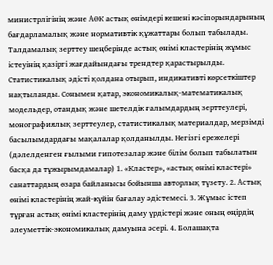министрлігінің және АӨК астық өнімдері кешені кәсіпорындарының бағдарламалық және нормативтік құжаттары болып табылады. Талдамалық зерттеу шеңберінде астық өнімі кластерінің жұмыс істеуінің қазіргі жағдайындағы трендтер қарастырылды. Статистикалық әдісті қолдана отырып, индикативті көрсеткіштер нақтыланды. Сонымен қатар, экономикалық-математикалық модельдер, отандық және шетелдік ғалымдардың зерттеулері, монографиялық зерттеулер, статистикалық материалдар, мерзімді басылымдардағы мақалалар қолданылды. Негізгі ережелері (дәлелденген ғылыми гипотезалар және білім болып табылатын басқа да тұжырымдамалар) 1. «Кластер», «астық өнімі кластері» санаттардың өзара байланысы бойынша авторлық түзету. 2. Астық өнімі кластерінің жай-күйін бағалау әдістемесі. 3. Жұмыс істеп тұрған астық өнімі кластерінің даму үрдістері және оның өңірдің әлеуметтік-экономикалық дамуына әсері. 4. Болашақта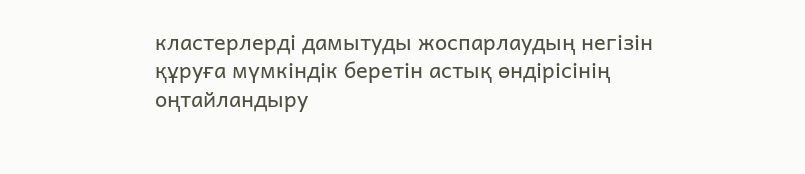кластерлерді дамытуды жоспарлаудың негізін құруға мүмкіндік беретін астық өндірісінің оңтайландыру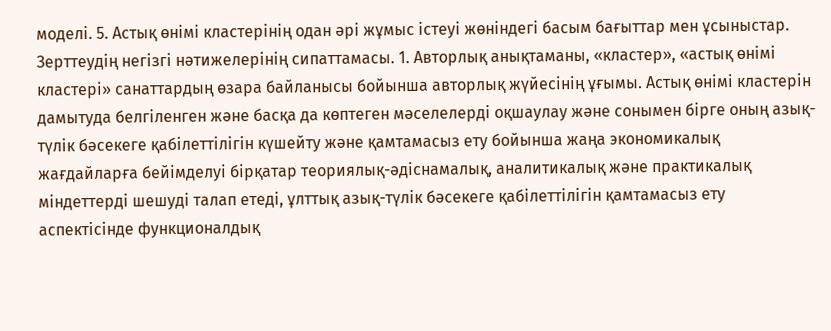моделі. 5. Астық өнімі кластерінің одан әрі жұмыс істеуі жөніндегі басым бағыттар мен ұсыныстар. Зерттеудің негізгі нәтижелерінің сипаттамасы. 1. Авторлық анықтаманы, «кластер», «астық өнімі кластері» санаттардың өзара байланысы бойынша авторлық жүйесінің ұғымы. Астық өнімі кластерін дамытуда белгіленген және басқа да көптеген мәселелерді оқшаулау және сонымен бірге оның азық-түлік бәсекеге қабілеттілігін күшейту және қамтамасыз ету бойынша жаңа экономикалық жағдайларға бейімделуі бірқатар теориялық-әдіснамалық, аналитикалық және практикалық міндеттерді шешуді талап етеді, ұлттық азық-түлік бәсекеге қабілеттілігін қамтамасыз ету аспектісінде функционалдық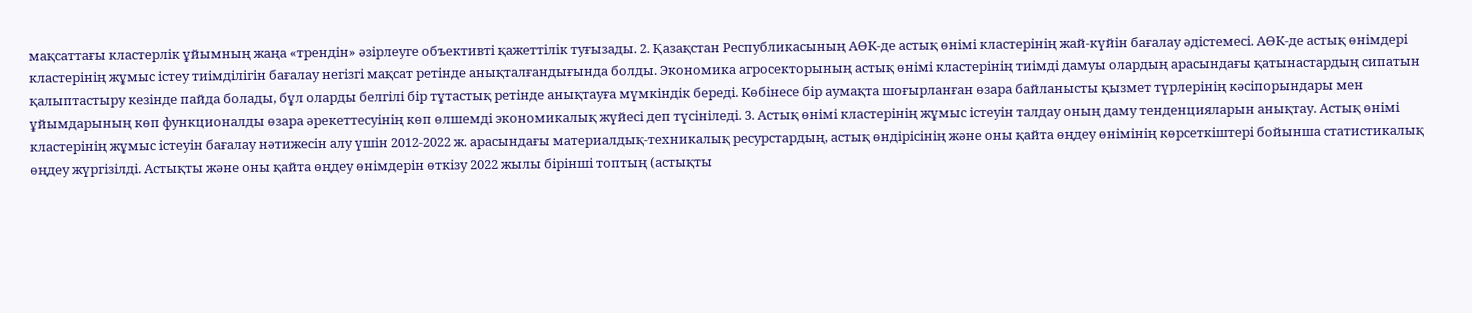мақсаттағы кластерлік ұйымның жаңа «трендін» әзірлеуге объективті қажеттілік туғызады. 2. Қазақстан Республикасының АӨК-де астық өнімі кластерінің жай-күйін бағалау әдістемесі. АӨК-де астық өнімдері кластерінің жұмыс істеу тиімділігін бағалау негізгі мақсат ретінде анықталғандығында болды. Экономика агросекторының астық өнімі кластерінің тиімді дамуы олардың арасындағы қатынастардың сипатын қалыптастыру кезінде пайда болады, бұл оларды белгілі бір тұтастық ретінде анықтауға мүмкіндік береді. Көбінесе бір аумақта шоғырланған өзара байланысты қызмет түрлерінің кәсіпорындары мен ұйымдарының көп функционалды өзара әрекеттесуінің көп өлшемді экономикалық жүйесі деп түсініледі. 3. Астық өнімі кластерінің жұмыс істеуін талдау оның даму тенденцияларын анықтау. Астық өнімі кластерінің жұмыс істеуін бағалау нәтижесін алу үшін 2012-2022 ж. арасындағы материалдық-техникалық ресурстардың, астық өндірісінің және оны қайта өңдеу өнімінің көрсеткіштері бойынша статистикалық өңдеу жүргізілді. Астықты және оны қайта өңдеу өнімдерін өткізу 2022 жылы бірінші топтың (астықты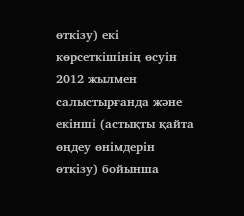өткізу) екі көрсеткішінің өсуін 2012 жылмен салыстырғанда және екінші (астықты қайта өңдеу өнімдерін өткізу) бойынша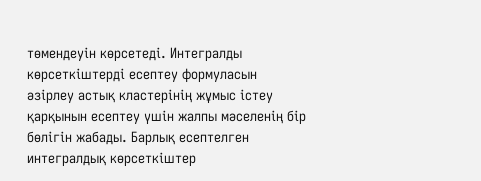төмендеуін көрсетеді. Интегралды көрсеткіштерді есептеу формуласын әзірлеу астық кластерінің жұмыс істеу қарқынын есептеу үшін жалпы мәселенің бір бөлігін жабады. Барлық есептелген интегралдық көрсеткіштер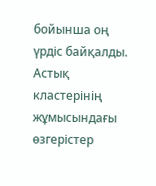бойынша оң үрдіс байқалды. Астық кластерінің жұмысындағы өзгерістер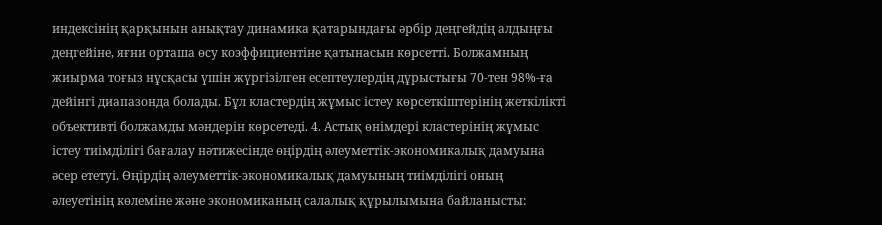индексінің қарқынын анықтау динамика қатарындағы әрбір деңгейдің алдыңғы деңгейіне, яғни орташа өсу коэффициентіне қатынасын көрсетті. Болжамның жиырма тоғыз нұсқасы үшін жүргізілген есептеулердің дұрыстығы 70-тен 98%-ға дейінгі диапазонда болады. Бұл кластердің жұмыс істеу көрсеткіштерінің жеткілікті объективті болжамды мәндерін көрсетеді. 4. Астық өнімдері кластерінің жұмыс істеу тиімділігі бағалау нәтижесінде өңірдің әлеуметтік-экономикалық дамуына әсер ететуі. Өңірдің әлеуметтік-экономикалық дамуының тиімділігі оның әлеуетінің көлеміне және экономиканың салалық құрылымына байланысты: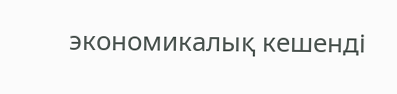экономикалық кешенді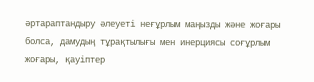әртараптандыру әлеуеті неғұрлым маңызды және жоғары болса, дамудың тұрақтылығы мен инерциясы соғұрлым жоғары, қауіптер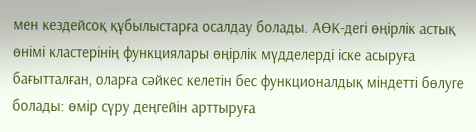мен кездейсоқ құбылыстарға осалдау болады. АӨК-дегі өңірлік астық өнімі кластерінің функциялары өңірлік мүдделерді іске асыруға бағытталған, оларға сәйкес келетін бес функционалдық міндетті бөлуге болады: өмір сүру деңгейін арттыруға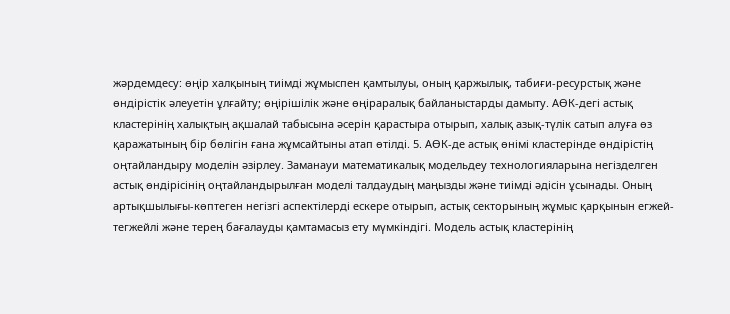жәрдемдесу: өңір халқының тиімді жұмыспен қамтылуы, оның қаржылық, табиғи-ресурстық және өндірістік әлеуетін ұлғайту; өңірішілік және өңіраралық байланыстарды дамыту. АӨК-дегі астық кластерінің халықтың ақшалай табысына әсерін қарастыра отырып, халық азық-түлік сатып алуға өз қаражатының бір бөлігін ғана жұмсайтыны атап өтілді. 5. АӨК-де астық өнімі кластерінде өндірістің оңтайландыру моделін әзірлеу. Заманауи математикалық модельдеу технологияларына негізделген астық өндірісінің оңтайландырылған моделі талдаудың маңызды және тиімді әдісін ұсынады. Оның артықшылығы-көптеген негізгі аспектілерді ескере отырып, астық секторының жұмыс қарқынын егжей-тегжейлі және терең бағалауды қамтамасыз ету мүмкіндігі. Модель астық кластерінің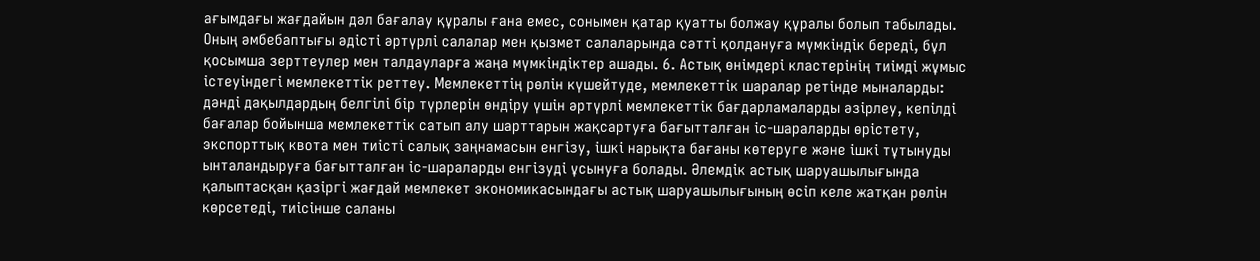ағымдағы жағдайын дәл бағалау құралы ғана емес, сонымен қатар қуатты болжау құралы болып табылады. Оның әмбебаптығы әдісті әртүрлі салалар мен қызмет салаларында сәтті қолдануға мүмкіндік береді, бұл қосымша зерттеулер мен талдауларға жаңа мүмкіндіктер ашады. 6. Астық өнімдері кластерінің тиімді жұмыс істеуіндегі мемлекеттік реттеу. Мемлекеттің рөлін күшейтуде, мемлекеттік шаралар ретінде мыналарды: дәнді дақылдардың белгілі бір түрлерін өндіру үшін әртүрлі мемлекеттік бағдарламаларды әзірлеу, кепілді бағалар бойынша мемлекеттік сатып алу шарттарын жақсартуға бағытталған іс-шараларды өрістету, экспорттық квота мен тиісті салық заңнамасын енгізу, ішкі нарықта бағаны көтеруге және ішкі тұтынуды ынталандыруға бағытталған іс-шараларды енгізуді ұсынуға болады. Әлемдік астық шаруашылығында қалыптасқан қазіргі жағдай мемлекет экономикасындағы астық шаруашылығының өсіп келе жатқан рөлін көрсетеді, тиісінше саланы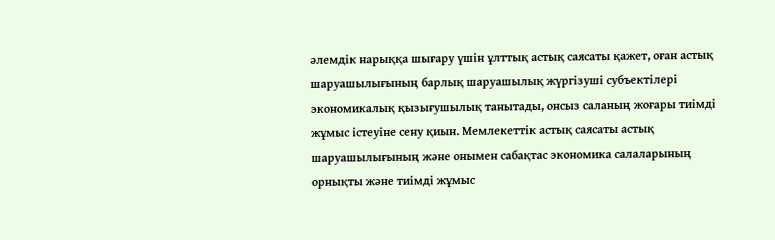әлемдік нарыққа шығару үшін ұлттық астық саясаты қажет, оған астық шаруашылығының барлық шаруашылық жүргізуші субъектілері экономикалық қызығушылық танытады, онсыз саланың жоғары тиімді жұмыс істеуіне сену қиын. Мемлекеттік астық саясаты астық шаруашылығының және онымен сабақтас экономика салаларының орнықты және тиімді жұмыс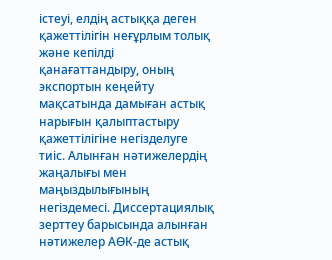істеуі, елдің астыққа деген қажеттілігін неғұрлым толық және кепілді қанағаттандыру, оның экспортын кеңейту мақсатында дамыған астық нарығын қалыптастыру қажеттілігіне негізделуге тиіс. Алынған нәтижелердің жаңалығы мен маңыздылығының негіздемесі. Диссертациялық зерттеу барысында алынған нәтижелер АӨК-де астық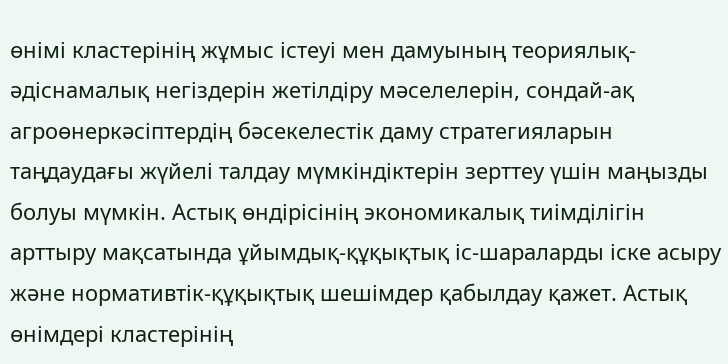өнімі кластерінің жұмыс істеуі мен дамуының теориялық-әдіснамалық негіздерін жетілдіру мәселелерін, сондай-ақ агроөнеркәсіптердің бәсекелестік даму стратегияларын таңдаудағы жүйелі талдау мүмкіндіктерін зерттеу үшін маңызды болуы мүмкін. Астық өндірісінің экономикалық тиімділігін арттыру мақсатында ұйымдық-құқықтық іс-шараларды іске асыру және нормативтік-құқықтық шешімдер қабылдау қажет. Астық өнімдері кластерінің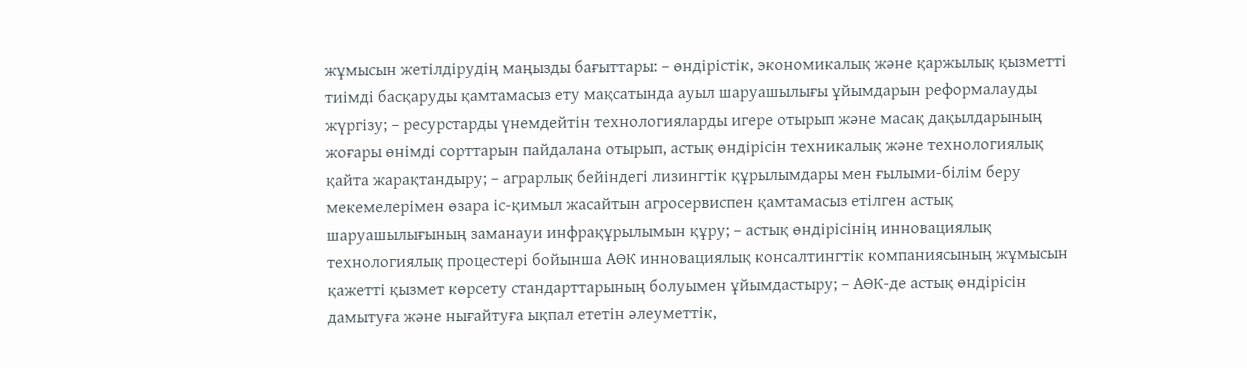жұмысын жетілдірудің маңызды бағыттары: – өндірістік, экономикалық және қаржылық қызметті тиімді басқаруды қамтамасыз ету мақсатында ауыл шаруашылығы ұйымдарын реформалауды жүргізу; – ресурстарды үнемдейтін технологияларды игере отырып және масақ дақылдарының жоғары өнімді сорттарын пайдалана отырып, астық өндірісін техникалық және технологиялық қайта жарақтандыру; – аграрлық бейіндегі лизингтік құрылымдары мен ғылыми-білім беру мекемелерімен өзара іс-қимыл жасайтын агросервиспен қамтамасыз етілген астық шаруашылығының заманауи инфрақұрылымын құру; – астық өндірісінің инновациялық технологиялық процестері бойынша АӨК инновациялық консалтингтік компаниясының жұмысын қажетті қызмет көрсету стандарттарының болуымен ұйымдастыру; – АӨК-де астық өндірісін дамытуға және нығайтуға ықпал ететін әлеуметтік,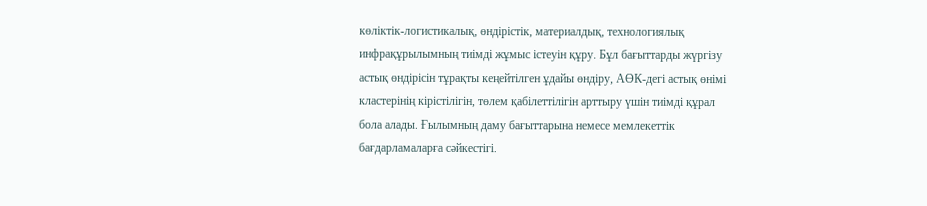көліктік-логистикалық, өндірістік, материалдық, технологиялық инфрақұрылымның тиімді жұмыс істеуін құру. Бұл бағыттарды жүргізу астық өндірісін тұрақты кеңейтілген ұдайы өндіру, АӨК-дегі астық өнімі кластерінің кірістілігін, төлем қабілеттілігін арттыру үшін тиімді құрал бола алады. Ғылымның даму бағыттарына немесе мемлекеттік бағдарламаларға сәйкестігі.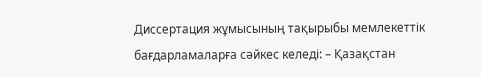Диссертация жұмысының тақырыбы мемлекеттік бағдарламаларға сәйкес келеді: – Қазақстан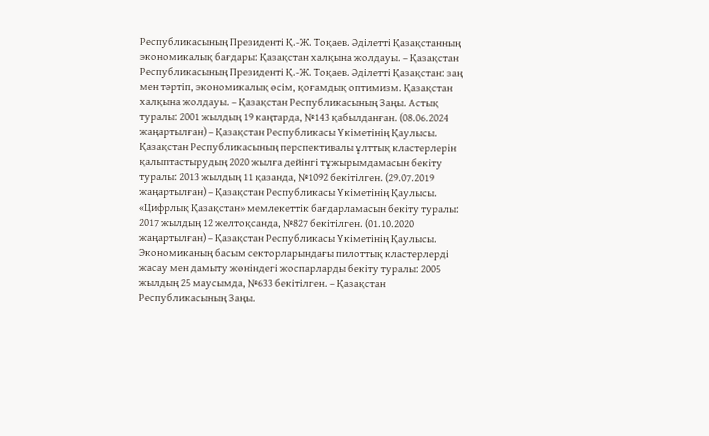Республикасының Президенті Қ.-Ж. Тоқаев. Әділетті Қазақстанның экономикалық бағдары: Қазақстан халқына жолдауы. – Қазақстан Республикасының Президенті Қ.-Ж. Тоқаев. Әділетті Қазақстан: заң мен тәртіп, экономикалық өсім, қоғамдық оптимизм. Қазақстан халқына жолдауы. – Қазақстан Республикасының Заңы. Астық туралы: 2001 жылдың 19 каңтарда, №143 қабылданған. (08.06.2024 жаңартылған) – Қазақстан Республикасы Үкіметінің Қаулысы. Қазақстан Республикасының перспективалы ұлттық кластерлерін қалыптастырудың 2020 жылға дейінгі тұжырымдамасын бекіту туралы: 2013 жылдың 11 қазанда, №1092 бекітілген. (29.07.2019 жаңартылған) – Қазақстан Республикасы Үкіметінің Қаулысы. «Цифрлық Қазақстан» мемлекеттік бағдарламасын бекіту туралы: 2017 жылдың 12 желтоқсанда, №827 бекітілген. (01.10.2020 жаңартылған) – Қазақстан Республикасы Үкіметінің Қаулысы. Экономиканың басым секторларындағы пилоттық кластерлерді жасау мен дамыту жөніндегі жоспарларды бекіту туралы: 2005 жылдың 25 маусымда, №633 бекітілген. – Қазақстан Республикасының Заңы.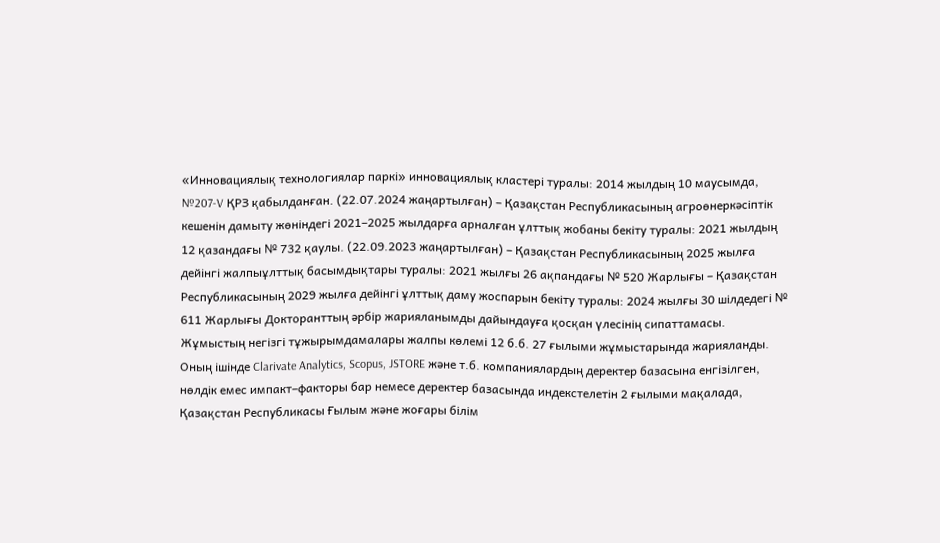«Инновациялық технологиялар паркі» инновациялық кластері туралы: 2014 жылдың 10 маусымда, №207-V ҚРЗ қабылданған. (22.07.2024 жаңартылған) – Қазақстан Республикасының агроөнеркәсіптік кешенін дамыту жөніндегі 2021–2025 жылдарға арналған ұлттық жобаны бекіту туралы: 2021 жылдың 12 қазандағы № 732 қаулы. (22.09.2023 жаңартылған) – Қазақстан Республикасының 2025 жылға дейінгі жалпыұлттық басымдықтары туралы: 2021 жылғы 26 ақпандағы № 520 Жарлығы – Қазақстан Республикасының 2029 жылға дейінгі ұлттық даму жоспарын бекіту туралы: 2024 жылғы 30 шілдедегі № 611 Жарлығы Докторанттың әрбір жарияланымды дайындауға қосқан үлесінің сипаттамасы. Жұмыстың негізгі тұжырымдамалары жалпы көлемі 12 б.б. 27 ғылыми жұмыстарында жарияланды. Оның ішінде Clarivate Analytics, Scopus, JSTORE және т.б. компаниялардың деректер базасына енгізілген, нөлдік емес импакт–факторы бар немесе деректер базасында индекстелетін 2 ғылыми мақалада, Қазақстан Республикасы Ғылым және жоғары білім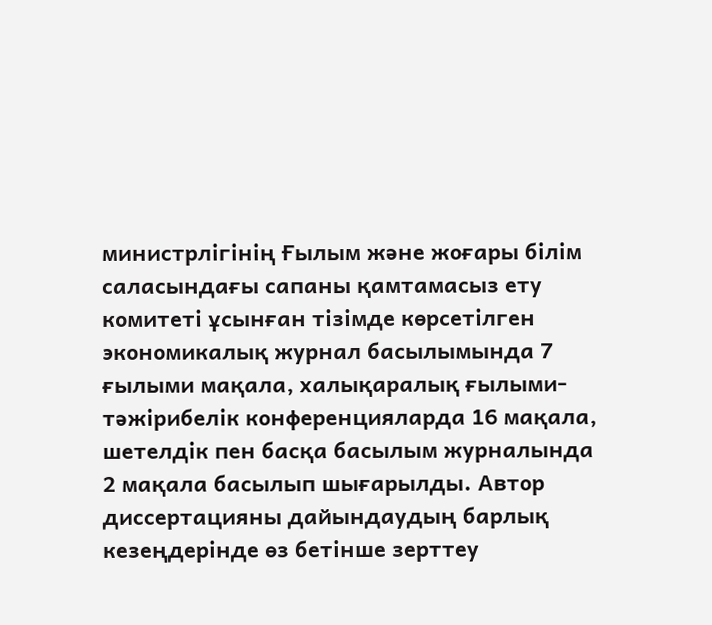министрлігінің Ғылым және жоғары білім саласындағы сапаны қамтамасыз ету комитеті ұсынған тізімде көрсетілген экономикалық журнал басылымында 7 ғылыми мақала, халықаралық ғылыми-тәжірибелік конференцияларда 16 мақала, шетелдік пен басқа басылым журналында 2 мақала басылып шығарылды. Автор диссертацияны дайындаудың барлық кезеңдерінде өз бетінше зерттеу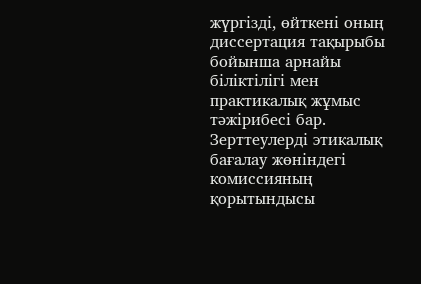жүргізді, өйткені оның диссертация тақырыбы бойынша арнайы біліктілігі мен практикалық жұмыс тәжірибесі бар.
Зерттеулерді этикалық бағалау жөніндегі комиссияның қорытындысы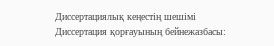Диссертациялық кеңестің шешімі
Диссертация қорғауының бейнежазбасы: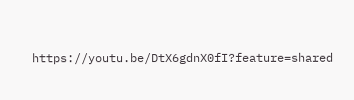https://youtu.be/DtX6gdnX0fI?feature=shared